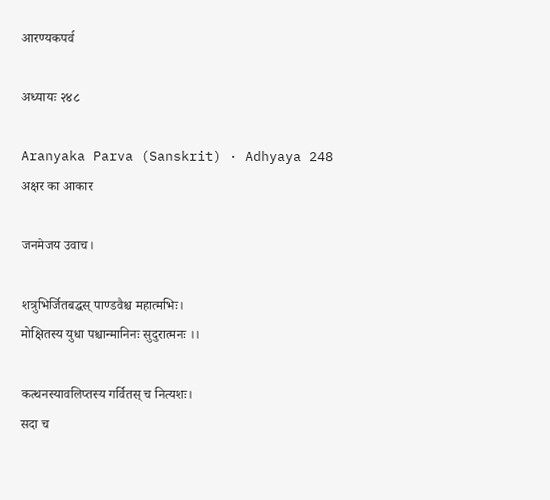आरण्यकपर्व

अध्यायः २४८

Aranyaka Parva (Sanskrit) · Adhyaya 248
अक्षर का आकार

जनमेजय उवाच।

शत्रुभिर्जितबद्धस् पाण्डवैश्च महात्मभिः।
मोक्षितस्य युधा पश्चान्मानिनः सुदुरात्मनः ।।

कत्थनस्यावलिप्तस्य गर्वितस् च नित्यशः।
सदा च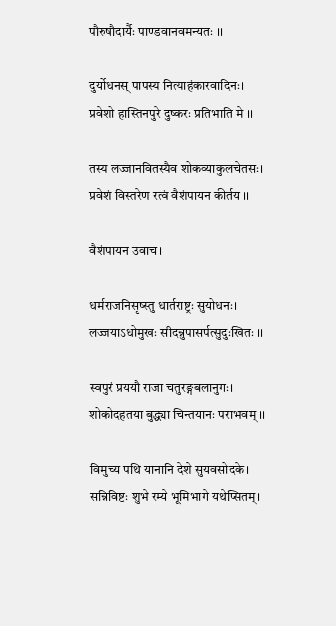पौरुषौदार्यैः पाण्डवानवमन्यतः ।।

दुर्योधनस् पापस्य नित्याहंकारवादिनः।
प्रवेशो हास्तिनपुरे दुष्करः प्रतिभाति मे ।।

तस्य लज्जानवितस्यैव शोकव्याकुलचेतसः।
प्रवेशं विस्तरेण रत्वं वैशंपायन कीर्तय ।।

वैशंपायन उवाच।

धर्मराजनिसृष्स्तु धार्तराष्ट्रः सुयोधनः।
लज्जयाऽधोमुखः सीदन्नुपासर्पत्सुदुःखितः ।।

स्वपुरं प्रययौ राजा चतुरङ्गबलानुगः।
शोकोदहतया बुद्ध्या चिन्तयानः पराभवम् ।।

विमुच्य पथि यानानि देशे सुयवसोदके।
सन्निविष्टः शुभे रम्ये भूमिभागे यथेप्सितम्।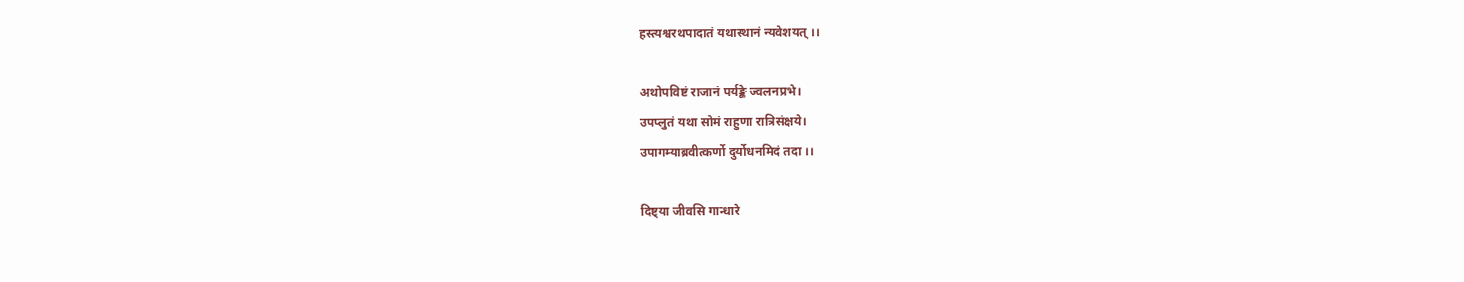हस्त्यश्वरथपादातं यथास्थानं न्यवेशयत् ।।

अथोपविष्टं राजानं पर्यङ्के ज्वलनप्रभे।
उपप्लुतं यथा सोमं राहुणा रात्रिसंक्षये।
उपागम्याब्रवीत्कर्णो दुर्योधनमिदं तदा ।।

दिष्ट्या जीवसि गान्धारे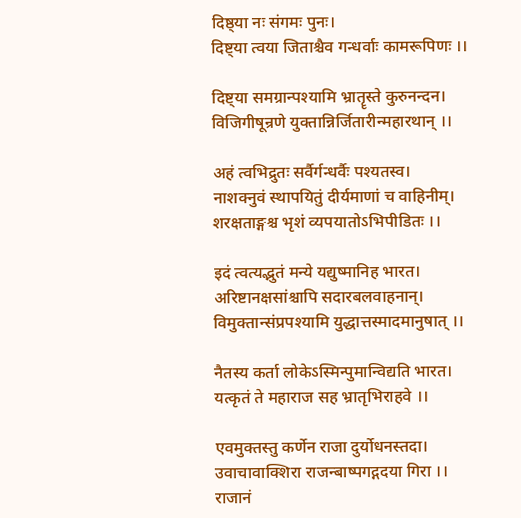दिष्ठ्या नः संगमः पुनः।
दिष्ट्या त्वया जिताश्चैव गन्धर्वाः कामरूपिणः ।।

दिष्ट्या समग्रान्पश्यामि भ्रातॄस्ते कुरुनन्दन।
विजिगीषून्रणे युक्तान्निर्जितारीन्महारथान् ।।

अहं त्वभिद्रुतः सर्वैर्गन्धर्वैः पश्यतस्व।
नाशक्नुवं स्थापयितुं दीर्यमाणां च वाहिनीम्।
शरक्षताङ्गश्च भृशं व्यपयातोऽभिपीडितः ।।

इदं त्वत्यद्भुतं मन्ये यद्युष्मानिह भारत।
अरिष्टानक्षसांश्चापि सदारबलवाहनान्।
विमुक्तान्संप्रपश्यामि युद्धात्तस्मादमानुषात् ।।

नैतस्य कर्ता लोकेऽस्मिन्पुमान्विद्यति भारत।
यत्कृतं ते महाराज सह भ्रातृभिराहवे ।।

एवमुक्तस्तु कर्णेन राजा दुर्योधनस्तदा।
उवाचावाक्शिरा राजन्बाष्पगद्गदया गिरा ।।
राजानं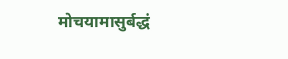मोचयामासुर्बद्धं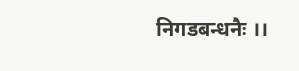निगडबन्धनैः ।।